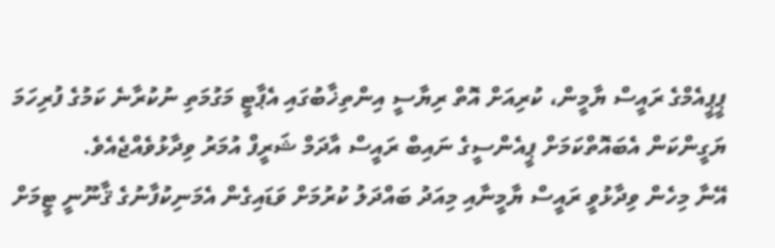ޕީޕީއެމްގެ ރައީސް ޔާމީން، ކުރިއަށް އޮތް ރިޔާސީ އިންތިޚާބުގައި އެޕާޓީ މަގުމަތި ނުކުރާނެ ކަމުގެ ފުރިހަމަ ޔަގީންކަން އެބައޮތްކަމަށް ޕީއެންސީގެ ނައިބް ރައީސް އާދަމް ޝަރީފް އުމަރު ވިދާޅުވެއްޖެއެވެ.
އޭނާ މިހެން ވިދާޅުވީ ރައީސް ޔާމީނާއި މިއަދު ބައްދަލު ކުރުމަށް ވަޑައިގެން އެމަނިކުފާނުގެ ޤާނޫނީ ޓީމަށް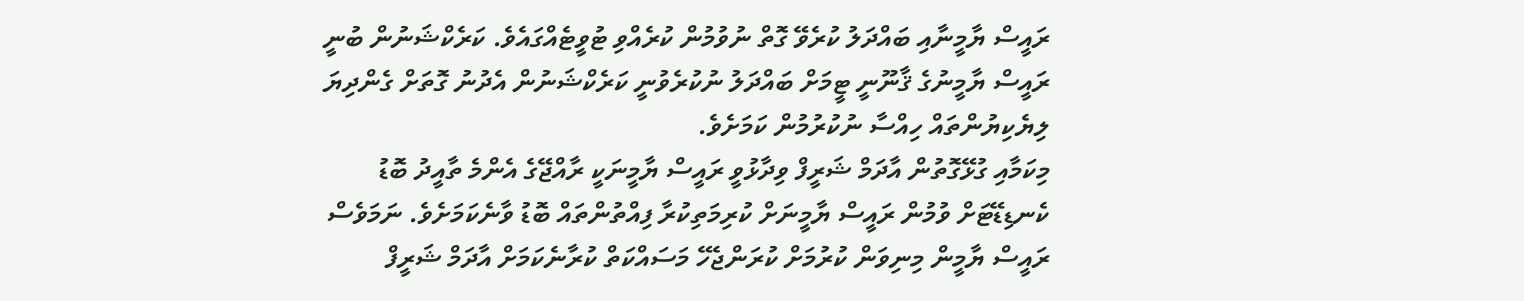ރައީސް ޔާމީނާއި ބައްދަލު ކުރެވޭ ގޮތް ނުވުމުން ކުރެއްވި ޓުވީޓެއްގައެވެ. ކަރެކްޝަނުން ބުނީ ރައީސް ޔާމީނުގެ ޤާނޫނީ ޓީމަށް ބައްދަލު ނުކުރެވުނީ ކަރެކްޝަނުން އެދުނު ގޮތަށް ގެންދިޔަ ލިޔެކިޔުންތައް ހިއްސާ ނުކުރުމުން ކަމަށެވެ.
މިކަމާއި ގުޅޭގޮތުން އާދަމް ޝަރީފް ވިދާޅުވީ ރައީސް ޔާމީނަކީ ރާއްޖޭގެ އެންމެ ތާއީދު ބޮޑު ކެނޑިޑޭޓަށް ވުމުން ރައީސް ޔާމީނަށް ކުރިމަތިކުރާ ފިއްތުންތައް ބޮޑު ވާނެކަމަށެވެ. ނަމަވެސް ރައީސް ޔާމީން މިނިވަން ކުރުމަށް ކުރަންޖެހޭ މަސައްކަތް ކުރާނެކަމަށް އާދަމް ޝަރީފް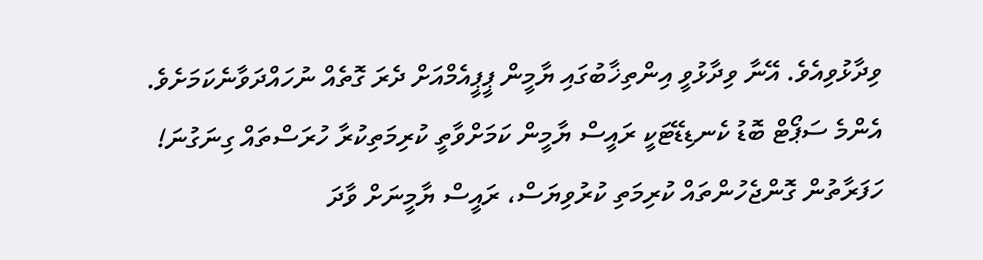ވިދާޅުވިއެވެ. އޭނާ ވިދާޅުވީ އިންތިޚާބުގައި ޔާމީން ޕީޕީއެމްއަށް ދެރަ ގޮތެއް ނުހައްދަވާނެކަމަށެވެ.
އެންމެ ސަޕޯޓް ބޮޑު ކެނޑިޑޭޓަކީ ރައީސް ޔާމީން ކަމަށްވާތީ ކުރިމަތިކުރާ ހުރަސްތައް ގިނަގުނަ! ހަފަރާތުން ގޮންޖެހުންތައް ކުރިމަތި ކުރުވިޔަސް، ރައީސް ޔާމީނަށް ވާދަ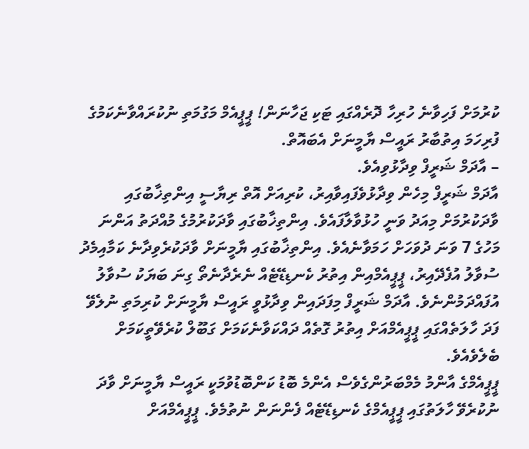ކުރުމަށް ފަހިވާނެ ހުރިހާ ދޮރެއްގައި ޓަކި ޖަހާނަން! ޕީޕީއެމް މަގުމަތި ނުކުރައްވާނެކަމުގެ ފުރިހަމަ އިތުބާރު ރައީސް ޔާމީނަށް އެބައޮތް.
– އާދަމް ޝަރީފް ވިދާޅުވިއެވެ.
އާދަމް ޝަރީފް މިހެން ވިދާޅުވެފައިވާއިރު، ކުރިއަށް އޮތް ރިޔާސީ އިންތިޚާބުގައި ވާދަކުރުމަށް މިއަދު ވަނީ ހުޅުވާލާފައެވެ. އިންތިޚާބުގައި ވާދަކުރުމުގެ މުއްދަތު އަންނަ މަހުގެ 7 ވަނަ ދުވަހަށް ހަމަވާނެއެވެ. އިންތިޚާބުގައި ޔާމީނަށް ވާދަކުރެވިދާނެ ކަމާއިމެދު ސުވާލު އުފެދޭއިރު، ޕީޕީއެމްއިން އިތުރު ކެނޑިޑޭޓެއް ނެރެދާނެތޯ ގިނަ ބަޔަކު ސުވާލު އުފައްދަމުންނެވެ. އާދަމް ޝަރީފް މިފަދައިން ވިދާޅުވީ ރައީސް ޔާމީނަށް ކުރިމަތި ނުލެވޭ ފަދަ ހާލަތެއްގައި ޕީޕީއެމްއަށް އިތުރު ގޮތެއް ދައްކަވާނެކަމަށް ގަބޫލް ކުރެވޭތީކަމަށް ބެލެވެއެވެ.
ޕީޕީއެމްގެ އާންމު މެމްބަރުންގެވެސް އެންމެ ބޮޑު ކަންބޮޑުވުމަކީ ރައީސް ޔާމީނަށް ވާދަ ނުކުރެވޭ ހާލަތުގައި ޕީޕީއެމްގެ ކެނޑިޑޭޓެއް ފެންނަން ނުތުމެވެ. ޕީޕީއެމްއަށް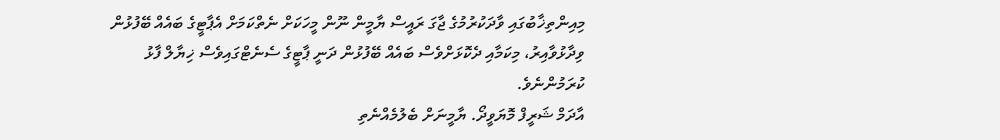މިއިންތިޚާބުގައި ވާދަކުރުމުގެ ޖާގަ ރައީސް ޔާމީން ނޫން މީހަކަށް ނެތްކަމަށް އެޕާޓީގެ ބައެއް ބޭފުޅުން ވިދާޅުވާއިރު، މިކަމާއި ދެކޮޅަށްވެސް ބައެއް ބޭފުޅުން ދަނީ ޕާޓީގެ ސެނެޓްގައިވެސް ޚިޔާލް ފާޅު ކުރަމުންނެވެ.
އާދަމް ޝަރީފް މޮޔަވީދޯ. ޔާމީނަށް ބެލުމެއްނެތި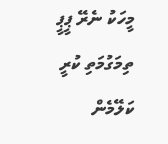މީހަކު ނެރޭ ޕީޕީ ތިމަގުމަތި ކުރީ ކަލޭމެން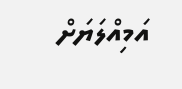އަމިއްލަޔަށް